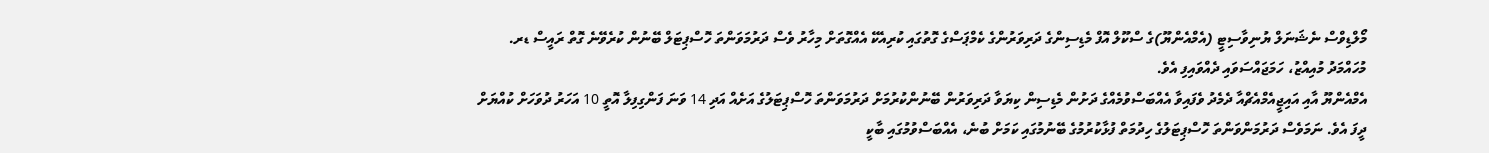މޯލްޑިވްސް ނެޝަނަލް ޔުނިވާސިޓީ (އެމްއެންޔޫ)ގެ ސްކޫލް އޮފް މެޑިސިންގެ ދަރިވަރުންގެ ކެމްޕަސްގެ ގޮތުގައި ކުރިއެކޭ އެއްގޮތަށް މިހާރު ވެސް ދަރުމަވަންތަ ހޮސްޕިޓަލް ބޭނުން ކުރެވޭނެ ގޮތް ރައީސް ޑރ. މުހައްމަދު މުއިއްޒު، ހަމަޖައްސަވައި ދެއްވައިފި އެވެ.
އެމްއެންޔޫ އާއި އައިޖީއެމްއެޗްއާ ދެމެދު ވެފައިވާ އެއްބަސްވުމެއްގެ ދަށުން މެޑިސިން ކިޔަވާ ދަރިވަރުން ބޭނުންކުރުމަށް ދަރުމަވަންތަ ހޮސްޕިޓަލުގެ އަށެއް އަދި 14 ވަނަ ފަންގިފިލާ އޮތީ 10 އަހަރު ދުވަހަށް ކުއްޔަށް ދީފަ އެވެ. ނަމަވެސް ދަރުމަންވަންތަ ހޮސްޕިޓަލުގެ ހިދުމަތް ފުޅާކުރުމުގެ ބޭނުމުގައި ކަމަށް ބުނެ، އެއްބަސްވުމުގައި ބާކީ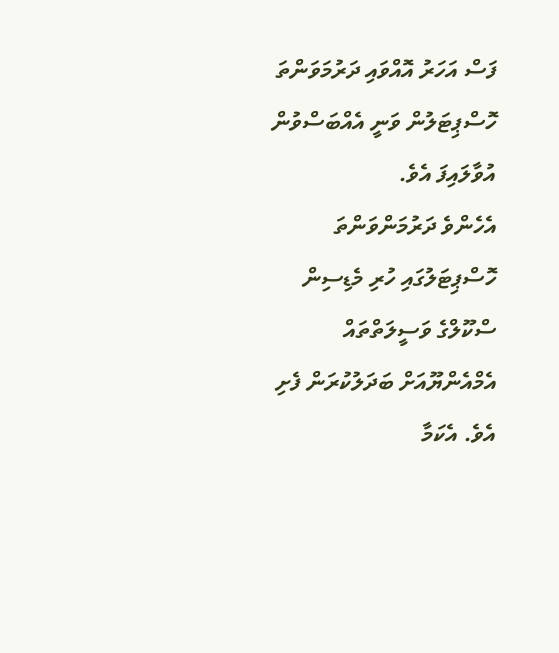ފަސް އަހަރު އޮއްވައި ދަރުމަވަންތަ ހޮސްޕިޓަލުން ވަނީ އެއްބަސްވުން އުވާލައިފަ އެވެ.
އެހެންވެ ދަރުމަންވަންތަ ހޮސްޕިޓަލުގައި ހުރި މެޑިސިން ސްކޫލްގެ ވަސީލަތްތައް އެމްއެންޔޫއަށް ބަދަލުކުރަން ފެށި އެވެ. އެކަމާ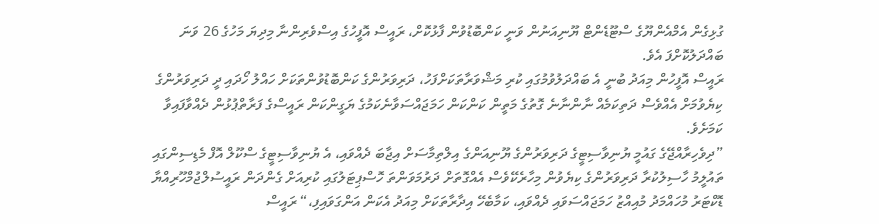ގުޅިގެން އެމްއެންޔޫގެ ސްޓޫޑެންޓް ޔޫނިއަނުން ވަނީ ކަންބޮޑުވުން ފާޅުކޮށް، ރައީސް އޮފީހުގެ އިސްވެރިންނާ މިދިޔަ މަހުގެ 26 ވަނަ ބައްދަލުކޮށްފަ އެވެ.
ރައީސް އޮފީހުން މިއަދު ބުނީ އެ ބައްދަލުވުމުގައި ކުރި މަޝްވަރާތަކަށްފަހު، ދަރިވަރުންގެ ކަންބޮޑުވުންތަކަށް ހައްލު ހޯދައި ދީ ދަރިވަރުންގެ ކިޔެވުމަށް އެއްވެސް ދަތިކަމެއް ނާންނާނެ ގޮތުގެ މަތީން ކަންކަން ހަމަޖައްސަވާނެކަމުގެ ޔަގީންކަން ރައީސްގެ ފަރާތްޕުޅުން ދެއްވާފައިވާ ކަމަށެވެ.
”ދިވެހިރާއްޖޭގެ ގައުމީ ޔުނިވާސިޓީގެ ދަރިވަރުންގެ ޔޫނިއަންގެ އިލްތިމާސަށް އިޖާބަ ދެއްވައި، އެ ޔުނިވާސިޓީގެ ސްކޫލް އޮފް މެޑިސިންގައި ތައުލީމު ހާސިލުކުރާ ދަރިވަރުންގެ ކިޔެވުން މިހާރެކޭވެސް އެއްގޮތަށް ދަރުމަވަންތަ ހޮސްޕިޓަލުގައި ކުރިއަށް ގެންދަން ރައީސުލްޖުމްހޫރިއްޔާ ޑޮކްޓަރު މުހައްމަދު މުއިއްޒު ހަމަޖައްސަވައި ދެއްވައި، ކަމާބެހޭ އިދާރާތަކަށް މިއަދު އެކަން އަންގަވައިފި،“ ރައީސް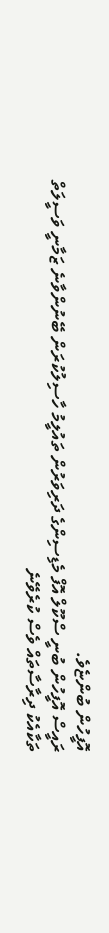އޮފީހުން ބުންޏެވެ.
ރައީސް އޮފީހުން ބުނީ ސްކޫލް އޮފް މެޑިސިންގެ ދަރިވަރުން ތައުލީމު ހާސިލުކުރަން ބޭނުންވާނެ ޒަމާނީ ވަސީލަތް ތަކާއެކު ދިރާސާތައް ވެސް ކުރެވޭނެ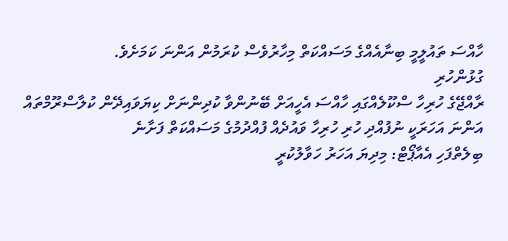ހާއްސަ ތައުލީމީ ބިނާއެއްގެ މަސައްކަތް މިހާރުވެސް ކުރަމުން އަންނަ ކަމަށެވެ.
ގުޅުންހުރި
ރާއްޖޭގެ ހުރިހާ ސްކޫލެއްގައި ހާއްސަ އެހީއަށް ބޭނުންވާ ކުދިންނަށް ކިޔަވައިދޭން ކުލާސްރޫމްތައް
އަންނަ އަހަރަކީ ނުފުއްދި ހުރި ހުރިހާ ވައުދެއް ފުއްދުމުގެ މަސައްކަތް ފަށާނެ
ބިލެތްފަހި އެއާޕޯޓް: މިދިޔަ އަހަރު ހަވާލުކުރީ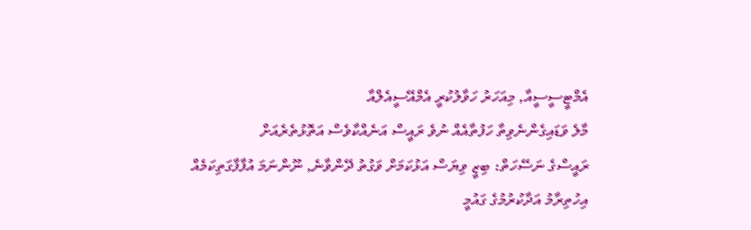އެމްޓީސީސީއާ, މިއަހަރު ހަވާލުކުރީ އެމްއޭސީއެލްއާ
މާލެ ވަޑައިގެންނެވިތާ ހަފުތާއެއް ނުވެ ރައީސް އަނެއްކާވެސް އަތޮޅުތެރެއަށް
ރައީސްގެ ނަސޭހަތް: ބިޒީ ވިޔަސް އަޅުކަމަށް ވަގުތު ދޭންވާނެ, ނޫންނަމަ އުފާފާގަތިކަމެއް
އިހުތިރާމު އަދާކުރުމުގެ ގައުމީ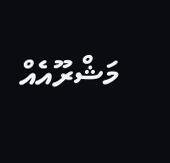މަޝްރޫއެއް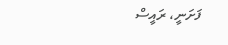ފަށަނީ، ރައީސް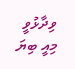ވިދާޅުވީ މިއީ ބިޔަ